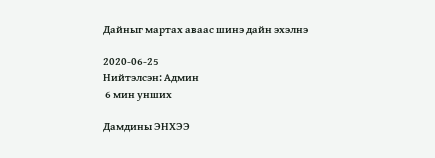Дайныг мартах аваас шинэ дайн эхэлнэ

2020-06-25
Нийтэлсэн: Админ
 6 мин унших

Дамдины ЭНХЭЭ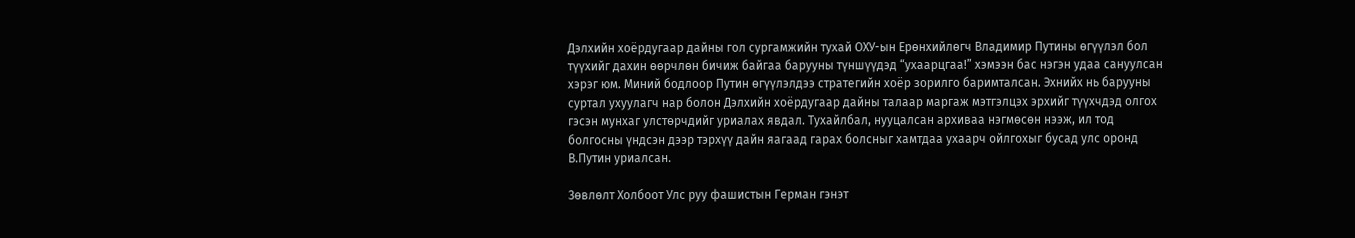Дэлхийн хоёрдугаар дайны гол сургамжийн тухай ОХУ-ын Ерөнхийлөгч Владимир Путины өгүүлэл бол түүхийг дахин өөрчлөн бичиж байгаа барууны түншүүдэд “ухаарцгаа!” хэмээн бас нэгэн удаа сануулсан хэрэг юм. Миний бодлоор Путин өгүүлэлдээ стратегийн хоёр зорилго баримталсан. Эхнийх нь барууны суртал ухуулагч нар болон Дэлхийн хоёрдугаар дайны талаар маргаж мэтгэлцэх эрхийг түүхчдэд олгох гэсэн мунхаг улстөрчдийг уриалах явдал. Тухайлбал, нууцалсан архиваа нэгмөсөн нээж, ил тод болгосны үндсэн дээр тэрхүү дайн яагаад гарах болсныг хамтдаа ухаарч ойлгохыг бусад улс оронд В.Путин уриалсан.

Зөвлөлт Холбоот Улс руу фашистын Герман гэнэт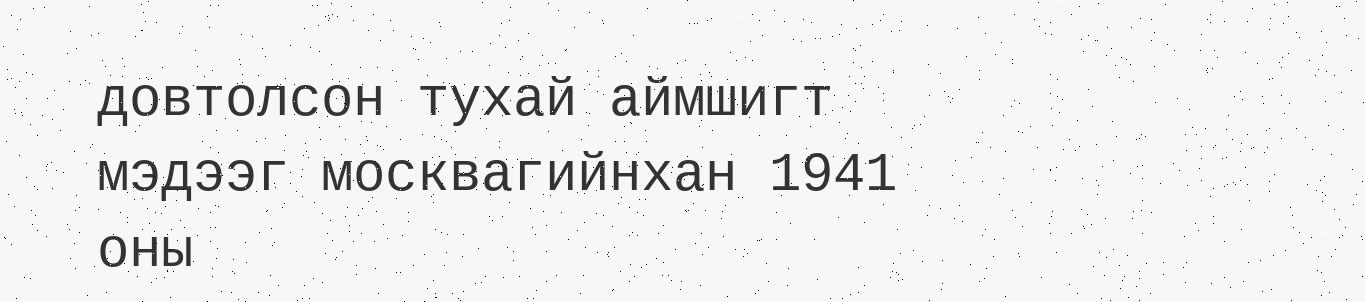довтолсон тухай аймшигт мэдээг москвагийнхан 1941 оны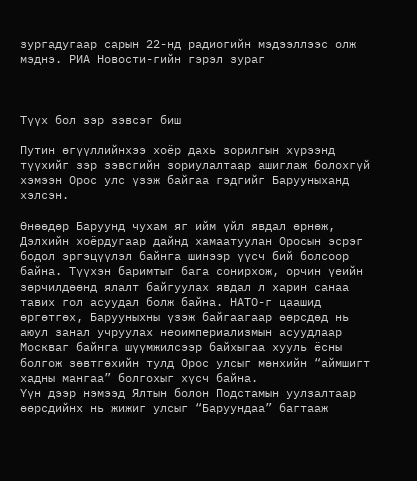зургадугаар сарын 22-нд радиогийн мэдээллээс олж мэднэ. РИА Новости-гийн гэрэл зураг



Түүх бол зэр зэвсэг биш

Путин өгүүллийнхээ хоёр дахь зорилгын хүрээнд түүхийг зэр зэвсгийн зориулалтаар ашиглаж болохгүй хэмээн Орос улс үзэж байгаа гэдгийг Барууныханд хэлсэн.

Өнөөдөр Баруунд чухам яг ийм үйл явдал өрнөж, Дэлхийн хоёрдугаар дайнд хамаатуулан Оросын эсрэг бодол эргэцүүлэл байнга шинээр үүсч бий болсоор байна. Түүхэн баримтыг бага сонирхож, орчин үеийн зөрчилдөөнд ялалт байгуулах явдал л харин санаа тавих гол асуудал болж байна. НАТО-г цаашид өргөтгөх, Барууныхны үзэж байгаагаар өөрсдөд нь аюул занал учруулах неоимпериализмын асуудлаар Москваг байнга шүүмжилсээр байхыгаа хууль ёсны болгож зөвтгөхийн тулд Орос улсыг мөнхийн “аймшигт хадны мангаа” болгохыг хүсч байна.
Үүн дээр нэмээд Ялтын болон Подстамын уулзалтаар өөрсдийнх нь жижиг улсыг “Баруундаа” багтааж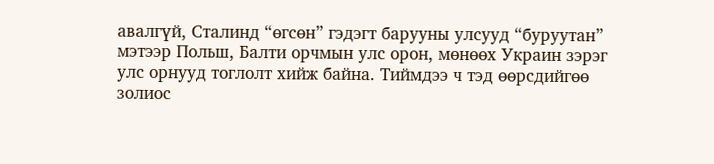авалгүй, Сталинд “өгсөн” гэдэгт барууны улсууд “буруутан” мэтээр Польш, Балти орчмын улс орон, мөнөөх Украин зэрэг улс орнууд тоглолт хийж байна. Тиймдээ ч тэд өөрсдийгөө золиос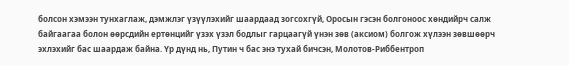болсон хэмээн тунхаглаж, дэмжлэг үзүүлэхийг шаардаад зогсохгүй, Оросын гэсэн болгоноос хөндийрч салж байгаагаа болон өөрсдийн ертөнцийг үзэх үзэл бодлыг гарцаагүй үнэн зөв (аксиом) болгож хүлээн зөвшөөрч эхлэхийг бас шаардаж байна. Үр дүнд нь, Путин ч бас энэ тухай бичсэн, Молотов-Риббентроп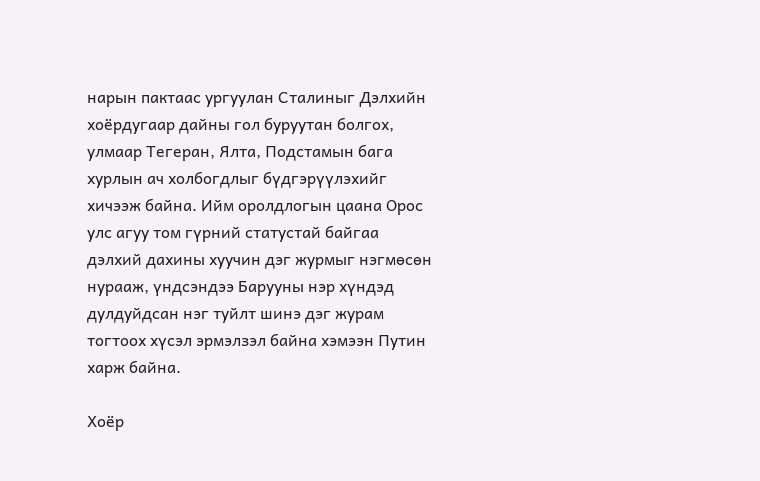нарын пактаас ургуулан Сталиныг Дэлхийн хоёрдугаар дайны гол буруутан болгох, улмаар Тегеран, Ялта, Подстамын бага хурлын ач холбогдлыг бүдгэрүүлэхийг хичээж байна. Ийм оролдлогын цаана Орос улс агуу том гүрний статустай байгаа дэлхий дахины хуучин дэг журмыг нэгмөсөн нурааж, үндсэндээ Барууны нэр хүндэд дулдуйдсан нэг туйлт шинэ дэг журам тогтоох хүсэл эрмэлзэл байна хэмээн Путин харж байна.

Хоёр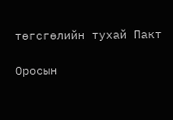төгсгөлийн тухай Пакт

Оросын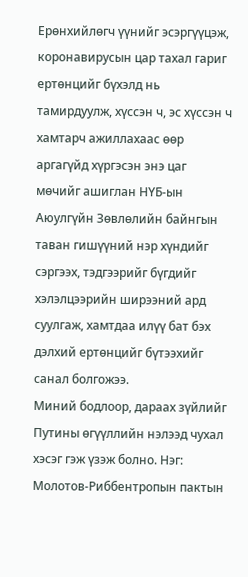Ерөнхийлөгч үүнийг эсэргүүцэж, коронавирусын цар тахал гариг ертөнцийг бүхэлд нь тамирдуулж, хүссэн ч, эс хүссэн ч хамтарч ажиллахаас өөр аргагүйд хүргэсэн энэ цаг мөчийг ашиглан НҮБ-ын Аюулгүйн Зөвлөлийн байнгын таван гишүүний нэр хүндийг сэргээх, тэдгээрийг бүгдийг хэлэлцээрийн ширээний ард суулгаж, хамтдаа илүү бат бэх дэлхий ертөнцийг бүтээхийг санал болгожээ.
Миний бодлоор, дараах зүйлийг Путины өгүүллийн нэлээд чухал хэсэг гэж үзэж болно. Нэг: Молотов-Риббентропын пактын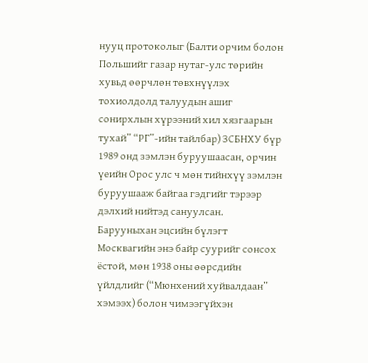нууц протоколыг (Балти орчим болон Польшийг газар нутаг-улс төрийн хувьд өөрчлөн төвхнүүлэх тохиолдолд талуудын ашиг сонирхлын хүрээний хил хязгаарын тухай” “РГ”-ийн тайлбар) ЗСБНХУ бүр 1989 онд зэмлэн буруушаасан, орчин үеийн Орос улс ч мөн тийнхүү зэмлэн буруушааж байгаа гэдгийг тэрээр дэлхий нийтэд сануулсан. Барууныхан эцсийн бүлэгт Москвагийн энэ байр суурийг сонсох ёстой, мөн 1938 оны өөрсдийн үйлдлийг (“Мюнхений хуйвалдаан” хэмээх) болон чимээгүйхэн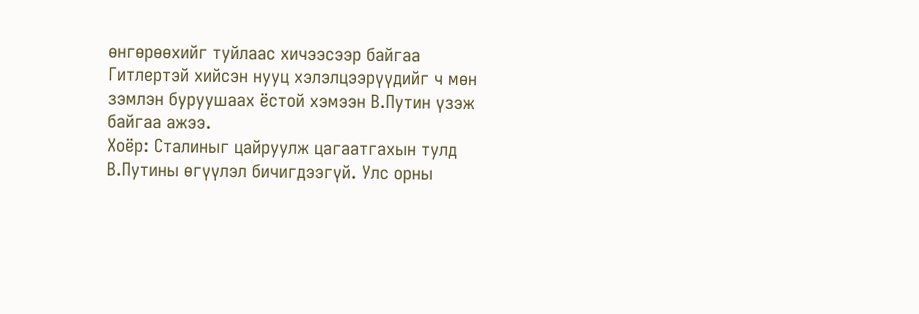өнгөрөөхийг туйлаас хичээсээр байгаа Гитлертэй хийсэн нууц хэлэлцээрүүдийг ч мөн зэмлэн буруушаах ёстой хэмээн В.Путин үзэж байгаа ажээ.
Хоёр: Сталиныг цайруулж цагаатгахын тулд В.Путины өгүүлэл бичигдээгүй. Улс орны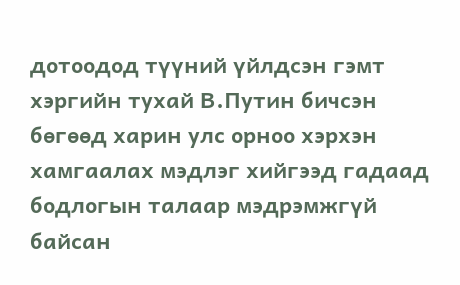дотоодод түүний үйлдсэн гэмт хэргийн тухай В.Путин бичсэн бөгөөд харин улс орноо хэрхэн хамгаалах мэдлэг хийгээд гадаад бодлогын талаар мэдрэмжгүй байсан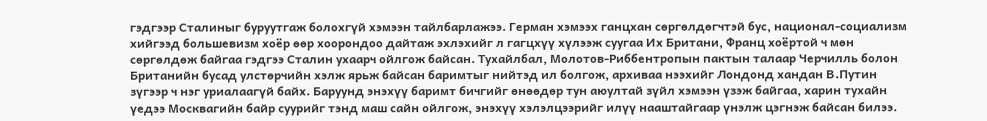гэдгээр Сталиныг буруутгаж болохгүй хэмээн тайлбарлажээ. Герман хэмээх ганцхан сөргөлдөгчтэй бус, национал-социализм хийгээд большевизм хоёр өөр хоорондоо дайтаж эхлэхийг л гагцхүү хүлээж суугаа Их Британи, Франц хоёртой ч мөн сөргөлдөж байгаа гэдгээ Сталин ухаарч ойлгож байсан. Тухайлбал, Молотов-Риббентропын пактын талаар Черчилль болон Британийн бусад улстөрчийн хэлж ярьж байсан баримтыг нийтэд ил болгож, архиваа нээхийг Лондонд хандан В.Путин зүгээр ч нэг уриалаагүй байх. Баруунд энэхүү баримт бичгийг өнөөдөр тун аюултай зүйл хэмээн үзэж байгаа, харин тухайн үедээ Москвагийн байр суурийг тэнд маш сайн ойлгож, энэхүү хэлэлцээрийг илүү нааштайгаар үнэлж цэгнэж байсан билээ.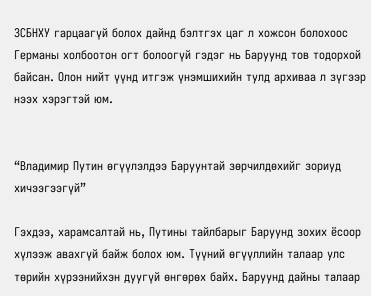ЗСБНХУ гарцаагүй болох дайнд бэлтгэх цаг л хожсон болохоос Германы холбоотон огт болоогүй гэдэг нь Баруунд тов тодорхой байсан. Олон нийт үүнд итгэж үнэмшихийн тулд архиваа л зүгээр нээх хэрэгтэй юм.


“Владимир Путин өгүүлэлдээ Баруунтай зөрчилдөхийг зориуд хичээгээгүй”

Гэхдээ, харамсалтай нь, Путины тайлбарыг Баруунд зохих ёсоор хүлээж авахгүй байж болох юм. Түүний өгүүллийн талаар улс төрийн хүрээнийхэн дуугүй өнгөрөх байх. Баруунд дайны талаар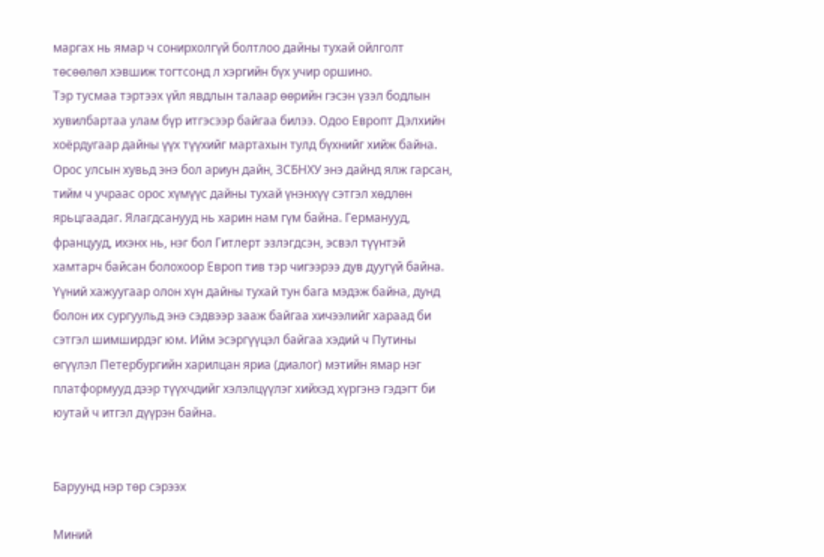маргах нь ямар ч сонирхолгүй болтлоо дайны тухай ойлголт төсөөлөл хэвшиж тогтсонд л хэргийн бүх учир оршино.
Тэр тусмаа тэртээх үйл явдлын талаар өөрийн гэсэн үзэл бодлын хувилбартаа улам бүр итгэсээр байгаа билээ. Одоо Европт Дэлхийн хоёрдугаар дайны үүх түүхийг мартахын тулд бүхнийг хийж байна. Орос улсын хувьд энэ бол ариун дайн, ЗСБНХУ энэ дайнд ялж гарсан, тийм ч учраас орос хүмүүс дайны тухай үнэнхүү сэтгэл хөдлөн ярьцгаадаг. Ялагдсанууд нь харин нам гүм байна. Германууд, францууд, ихэнх нь, нэг бол Гитлерт эзлэгдсэн, эсвэл түүнтэй хамтарч байсан болохоор Европ тив тэр чигээрээ дув дуугүй байна. Үүний хажуугаар олон хүн дайны тухай тун бага мэдэж байна, дунд болон их сургуульд энэ сэдвээр зааж байгаа хичээлийг хараад би сэтгэл шимширдэг юм. Ийм эсэргүүцэл байгаа хэдий ч Путины өгүүлэл Петербургийн харилцан яриа (диалог) мэтийн ямар нэг платформууд дээр түүхчдийг хэлэлцүүлэг хийхэд хүргэнэ гэдэгт би юутай ч итгэл дүүрэн байна.


Баруунд нэр төр сэрээх

Миний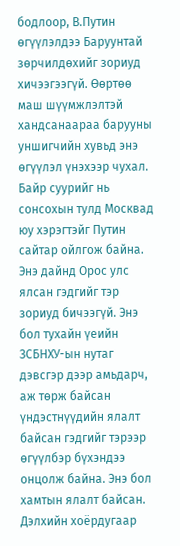бодлоор, В.Путин өгүүлэлдээ Баруунтай зөрчилдөхийг зориуд хичээгээгүй. Өөртөө маш шүүмжлэлтэй хандсанаараа барууны уншигчийн хувьд энэ өгүүлэл үнэхээр чухал. Байр суурийг нь сонсохын тулд Москвад юу хэрэгтэйг Путин сайтар ойлгож байна. Энэ дайнд Орос улс ялсан гэдгийг тэр зориуд бичээгүй. Энэ бол тухайн үеийн ЗСБНХУ-ын нутаг дэвсгэр дээр амьдарч, аж төрж байсан үндэстнүүдийн ялалт байсан гэдгийг тэрээр өгүүлбэр бүхэндээ онцолж байна. Энэ бол хамтын ялалт байсан.
Дэлхийн хоёрдугаар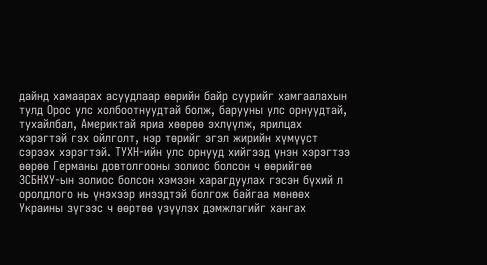дайнд хамаарах асуудлаар өөрийн байр суурийг хамгаалахын тулд Орос улс холбоотнуудтай болж, барууны улс орнуудтай, тухайлбал, Америктай яриа хөөрөө эхлүүлж, ярилцах хэрэгтэй гэх ойлголт, нэр төрийг эгэл жирийн хүмүүст сэрээх хэрэгтэй. ТУХН-ийн улс орнууд хийгээд үнэн хэрэгтээ өөрөө Германы довтолгооны золиос болсон ч өөрийгөө ЗСБНХУ-ын золиос болсон хэмээн харагдуулах гэсэн бүхий л оролдлого нь үнэхээр инээдтэй болгож байгаа мөнөөх Украины зүгээс ч өөртөө үзүүлэх дэмжлэгийг хангах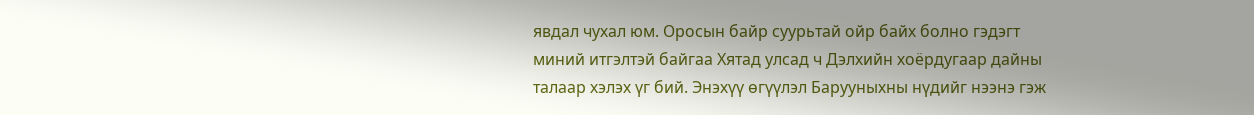явдал чухал юм. Оросын байр суурьтай ойр байх болно гэдэгт миний итгэлтэй байгаа Хятад улсад ч Дэлхийн хоёрдугаар дайны талаар хэлэх үг бий. Энэхүү өгүүлэл Барууныхны нүдийг нээнэ гэж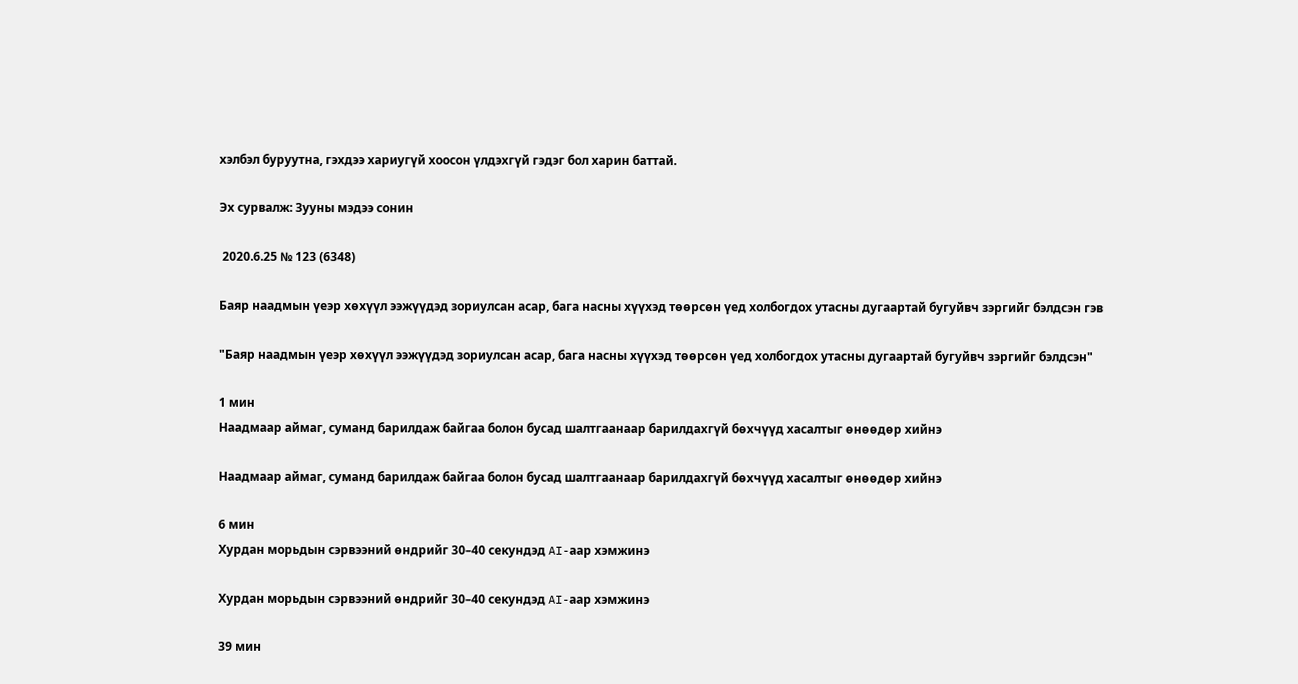хэлбэл буруутна, гэхдээ хариугүй хоосон үлдэхгүй гэдэг бол харин баттай.

Эх сурвалж: Зууны мэдээ сонин

 2020.6.25 № 123 (6348)

Баяр наадмын үеэр хөхүүл ээжүүдэд зориулсан асар, бага насны хүүхэд төөрсөн үед холбогдох утасны дугаартай бугуйвч зэргийг бэлдсэн гэв

"Баяр наадмын үеэр хөхүүл ээжүүдэд зориулсан асар, бага насны хүүхэд төөрсөн үед холбогдох утасны дугаартай бугуйвч зэргийг бэлдсэн"

1 мин
Наадмаар аймаг, суманд барилдаж байгаа болон бусад шалтгаанаар барилдахгүй бөхчүүд хасалтыг өнөөдөр хийнэ

Наадмаар аймаг, суманд барилдаж байгаа болон бусад шалтгаанаар барилдахгүй бөхчүүд хасалтыг өнөөдөр хийнэ

6 мин
Хурдан морьдын сэрвээний өндрийг 30–40 секундэд AI-аар хэмжинэ

Хурдан морьдын сэрвээний өндрийг 30–40 секундэд AI-аар хэмжинэ

39 мин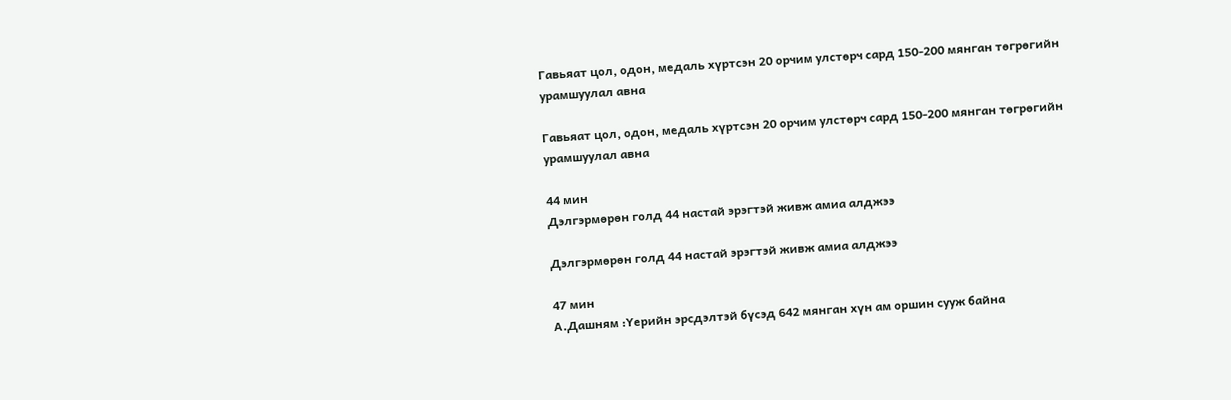Гавьяат цол, одон, медаль хүртсэн 20 орчим улстөрч сард 150-200 мянган төгрөгийн урамшуулал авна

Гавьяат цол, одон, медаль хүртсэн 20 орчим улстөрч сард 150-200 мянган төгрөгийн урамшуулал авна

44 мин
Дэлгэрмөрөн голд 44 настай эрэгтэй живж амиа алджээ

Дэлгэрмөрөн голд 44 настай эрэгтэй живж амиа алджээ

47 мин
А.Дашням :Үерийн эрсдэлтэй бүсэд 642 мянган хүн ам оршин сууж байна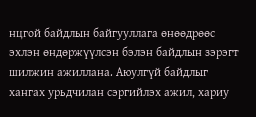нцгой байдлын байгууллага өнөөдрөөс эхлэн өндөржүүлсэн бэлэн байдлын зэрэгт шилжин ажиллана. Аюулгүй байдлыг хангах урьдчилан сэргийлэх ажил, хариу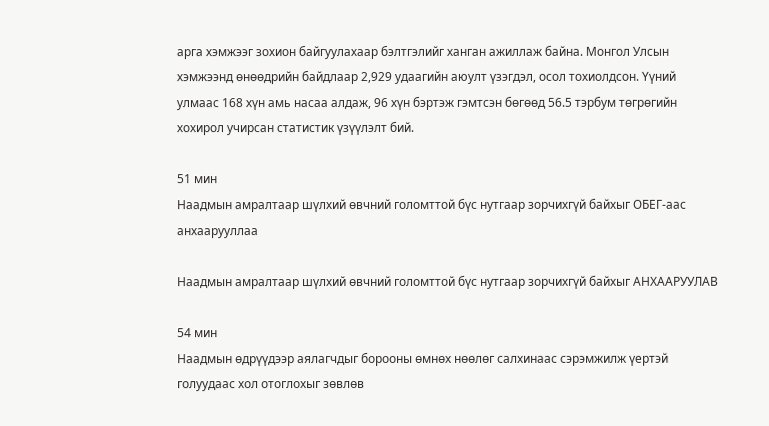арга хэмжээг зохион байгуулахаар бэлтгэлийг ханган ажиллаж байна. Монгол Улсын хэмжээнд өнөөдрийн байдлаар 2,929 удаагийн аюулт үзэгдэл, осол тохиолдсон. Үүний улмаас 168 хүн амь насаа алдаж, 96 хүн бэртэж гэмтсэн бөгөөд 56.5 тэрбум төгрөгийн хохирол учирсан статистик үзүүлэлт бий.

51 мин
Наадмын амралтаар шүлхий өвчний голомттой бүс нутгаар зорчихгүй байхыг ОБЕГ-аас анхаарууллаа

Наадмын амралтаар шүлхий өвчний голомттой бүс нутгаар зорчихгүй байхыг АНХААРУУЛАВ

54 мин
Наадмын өдрүүдээр аялагчдыг борооны өмнөх нөөлөг салхинаас сэрэмжилж үертэй голуудаас хол отоглохыг зөвлөв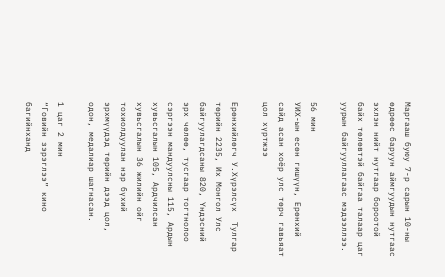Маргааш буюу 7-р сарын 10-ны өдрөөс баруун аймгуудын нутгаас эхлэн нийт нутгаар бороотой байх төлөвтэй байгаа талаар цаг уурын байгууллагаас мэдээллээ.

56 мин
УИХ-ын есөн гишүүн, Ерөнхий сайд асан хоёр улс төрч гавьяат цол хүртжээ

Ерөнхийлөгч У.Хүрэлсүх  Тулгар төрийн 2235, Их Монгол Улс байгуулагдсаны 820, Үндэсний эрх чөлөө, тусгаар тогтнолоо сэргээн мандуулсны 115, Ардын хувьсгалын 105, Ардчилсан хувьсгалын 36 жилийн ойг тохиолдуулан нэр бүхий эрхмүүдэд төрийн дээд цол, одон, медалиар шагнасан.

1 цаг 2 мин
“Говийн зэрэглээ” кино багийнханд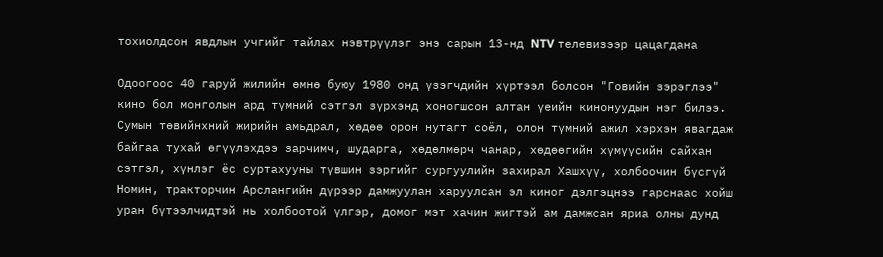тохиолдсон явдлын учгийг тайлах нэвтрүүлэг энэ сарын 13-нд NTV телевизээр цацагдана

Одоогоос 40 гаруй жилийн өмнө буюу 1980 онд үзэгчдийн хүртээл болсон "Говийн зэрэглээ" кино бол монголын ард түмний сэтгэл зүрхэнд хоногшсон алтан үеийн кинонуудын нэг билээ. Сумын төвийнхний жирийн амьдрал, хөдөө орон нутагт соёл, олон түмний ажил хэрхэн явагдаж байгаа тухай өгүүлэхдээ зарчимч, шударга, хөдөлмөрч чанар, хөдөөгийн хүмүүсийн сайхан сэтгэл, хүнлэг ёс суртахууны түвшин зэргийг сургуулийн захирал Хашхүү, холбоочин бүсгүй Номин, тракторчин Арслангийн дүрээр дамжуулан харуулсан эл киног дэлгэцнээ гарснаас хойш уран бүтээлчидтэй нь холбоотой үлгэр, домог мэт хачин жигтэй ам дамжсан яриа олны дунд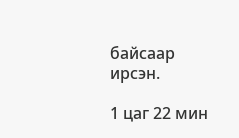байсаар ирсэн.

1 цаг 22 мин